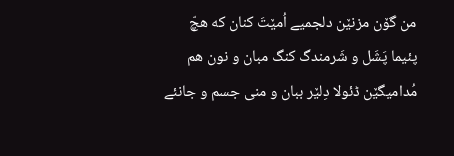من گۆن مزنێن دلجمیے اُمێتَ کنان که هچّ پئیما پَشَل و شَرمندگ کنگ مبان و نون هم مُدامیگێن ڈئولا دِلێر ببان و منی جسم و جانئے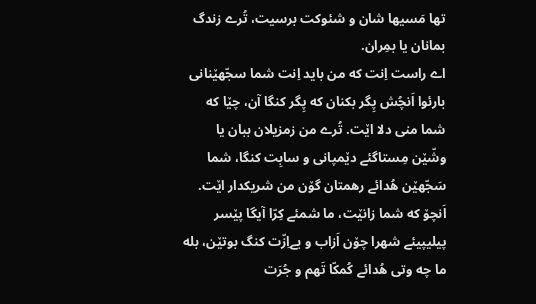تها مَسیها شان و شئوکت برسیت، تُرے زندگ بمانان یا بمِران.
اے راست اِنت که من باید اِنت شما سجّهێنانی بارئوا اَنچُش پِگر بکنان که پِگر کنگا آن، چێا که شما منی دلا اێت. تُرے من زمزیلان ببان یا وشّێن مِستاگئے دێمپانی و سابِت کنگا، شما سَجّهێن هُدائے رهمتان گۆن من شریکدار اێت.
اَنچۆ که شما زانێت، ما شمئے کِرّا آیگا پێسر پیلیپیئے شهرا چۆن اَزاب و بےاِزّت کنگ بوتێن، بله ما چه وتی هُدائے کُمکّا تَهم و جُرَت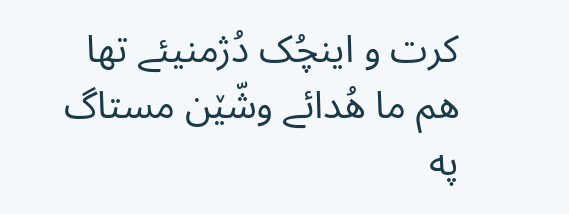کرت و اینچُک دُژمنیئے تها هم ما هُدائے وشّێن مستاگ په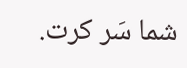شما سَر کرت.